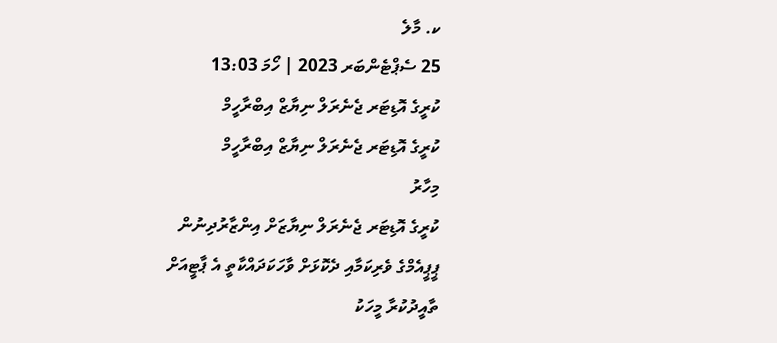ކ. މާލެ
25 ސެޕްޓެންބަރ 2023 | ހޯމަ 13:03
ކުރީގެ އޮޑިޓަރ ޖެނެރަލް ނިޔާޒް އިބްރާހީމް
ކުރީގެ އޮޑިޓަރ ޖެނެރަލް ނިޔާޒް އިބްރާހީމް
މިހާރު
ކުރީގެ އޮޑިޓަރ ޖެނެރަލް ނިޔާޒަށް އިންޒާރުދިނުން
ޕީޕީއެމްގެ ވެރިކަމާއި ދެކޮޅަށް ވާހަކަދައްކާތީ އެ ޕާޓީއަށް ތާއީދުކުރާ މީހަކު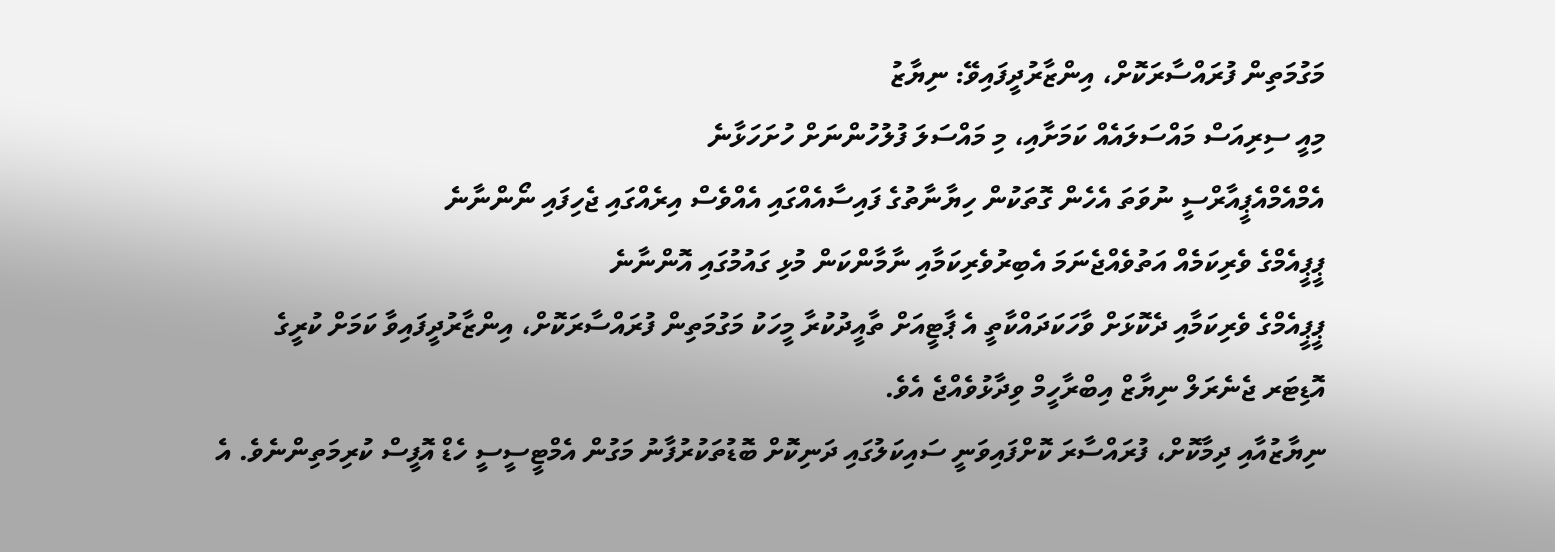މަގުމަތިން ފުރައްސާރަކޮށް، އިންޒާރުދީފައިވޭ: ނިޔާޒު
މިއީ ސިރިއަސް މައްސަލައެއް ކަމަށާއި، މި މައްސަލަ ފުލުހުންނަށް ހުށަހަޅާނެ
އެމްއެމްއެޕީއާރްސީ ނުވަތަ އެހެން ގޮތަކުން ހިޔާނާތުގެ ފައިސާއެއްގައި އެއްވެސް އިރެއްގައި ޖެހިފައި ނޯންނާނެ
ޕީޕީއެމްގެ ވެރިކަމެއް އަތުވެއްޖެނަމަ އެބިރުވެރިކަމާއި ނާމާންކަން މުޅި ގައުމުގައި އޮންނާނެ
ޕީޕީއެމްގެ ވެރިކަމާއި ދެކޮޅަށް ވާހަކަދައްކާތީ އެ ޕާޓީއަށް ތާއީދުކުރާ މީހަކު މަގުމަތިން ފުރައްސާރަކޮށް، އިންޒާރުދީފައިވާ ކަމަށް ކުރީގެ އޮޑިޓަރ ޖެނެރަލް ނިޔާޒް އިބްރާހީމް ވިދާޅުވެއްޖެ އެވެ.
ނިޔާޒުއާއި ދިމާކޮށް، ފުރައްސާރަ ކޮށްފައިވަނީ ސައިކަލުގައި ދަނިކޮށް ބޮޑުތަކުރުފާނު މަގުން އެމްޓީސީސީ ހެޑް އޮފީސް ކުރިމަތިންނެވެ. އެ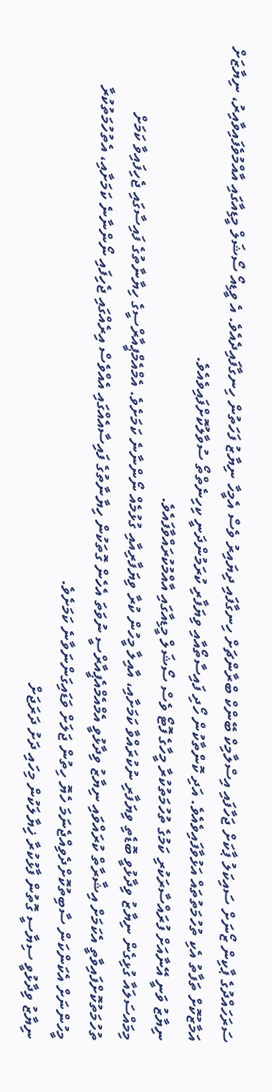ސަރަހައްދުގެ ޕާކިން ޒޯނަށް ސައިކަލު ޕާކަށް ޖަހާފައި އިސްލާމިކް ބޭންކް ބްރާންޗަށް ހިނގާފައި ދިޔައިރު ވެސް އެމީހާ ނިޔާޒު ފަހަތުން ހިނގާފައިދެއެވެ. އެ ވީޑިއޯ ސޯޝަލް މީޑިއާގައި އާއްމުވެފައިވާއިރު، ނިޔާޒަށް އަމާޒުކޮށް ތަފާތު އެކި ތުހުމަތުތައް އަޅުވާފައިވެއެވެ. އަދި ކޮންތާކުން ހޯދި ފައިސާތޯއާއި ވިޔަފާރި ކުރަމުންދަނީ ކިހިނެތްތޯ ސުވާލުކޮށްފައިވެއެވެ.
ނިޔާޒު ވަނީ އޭނާއަށް ފުރައްސާރަކުރި ކަމުގެ ތުހުމަތުކުރާ މީހާގެ ފޮޓޯ ވެސް ސޯޝަލް މީޑިއާގައި އާއްމުކުރައްވާފައެވެ.
މިމައްސަލައާ ގުޅިގެން ނިޔާޒު ވިދާޅުވީ ބޮޑެތި ވިޔަފާރި ނުކުރައްވާ ކަމަށާއި، އާއިލާ މީހުން ކުރާ ވިޔަފާރިއާއި ގުޅުމެއް ނޯންނާނެ ކަމަށެވެ. އެމްއެމްޕީއާރްސީގެ ހިޔާނާތުގެ ފައިސާގައި ޖެހިފައިވާ ކަމަށް ތުހުމަތުކޮށްފައިވާތީ އެކަމަށް އިޝާރާތް ކުރައްވައި ނިޔާޒު ވިދާޅުވީ އެމްއެމްއެޕީއާރްސީ ނުވަތަ އެހެން ގޮތަކުން ހިޔާނާތުގެ ފައިސާއެއްގައި އެއްވެސް އިރެއްގައި ޖެހިފައި ނޯންނާނެ ކަމަށާއި، އެތުހުމަތުކުރާ މީހުންނަށް އެކަންކަން ސާބިތުކޮށްދެވިއްޖެނަމަ ހެޔޮ ހިތުން ޖަލަށް ވަޑައިގަންނަވާނެ ކަމަށެވެ.
ނިޔާޒު ވިދާޅުވީ ސިޔާސީ ގޮތުން ފާޅުކުރާ ޚިޔާލަކުން މިހައި ދަށު ދަރަޖަށް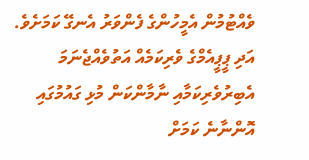ވެއްޓުމުން އެމީހުންގެ ފެންވަރު އެނގޭ ކަމަށެވެ. އަދި ޕީޕީއެމްގެ ވެރިކަމެއް އަތުވެއްޖެނަމަ އެބިރުވެރިކަމާއި ނާމާންކަން މުޅި ގައުމުގައި އޮންނާނެ ކަމަށް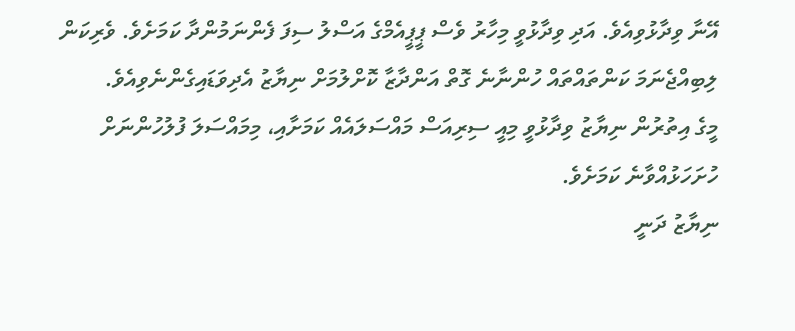އޭނާ ވިދާޅުވިއެވެ. އަދި ވިދާޅުވީ މިހާރު ވެސް ޕީޕީއެމްގެ އަސްލު ސިފަ ފެންނަމުންދާ ކަމަށެވެ. ވެރިކަން ލިބިއްޖެނަމަ ކަންތައްތައް ހުންނާނެ ގޮތް އަންދާޒާ ކޮށްލުމަށް ނިޔާޒު އެދިވަޑައިގެންނެވިއެވެ.
މީގެ އިތުރުން ނިޔާޒު ވިދާޅުވީ މިއީ ސިރިއަސް މައްސަލައެއް ކަމަށާއި، މިމައްސަލަ ފުލުހުންނަށް ހުށަހަޅުއްވާނެ ކަމަށެވެ.
ނިޔާޒު ދަނީ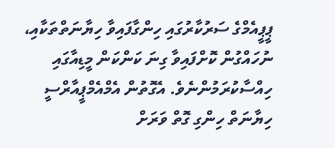ޕީޕީއެމްގެ ސަރުކާރުގައި ހިންގާފައިވާ ހިޔާނަތްތަކާއި، ނުހައްގުން ކޮށްފައިވާ ގިނަ ކަންކަން މީޑިއާގައި ހިއްސާކުރަމުންނެވެ. އެގޮތުން އެމްއެމްޕީއާރްސީ ހިޔާނަތް ހިންގި ގޮތް ވަރަށް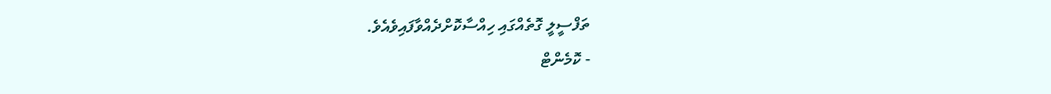ތަފްސީލީ ގޮތެއްގައި ހިއްސާކޮށްދެއްވާފައިވެއެވެ.
- ކޮމެންޓް